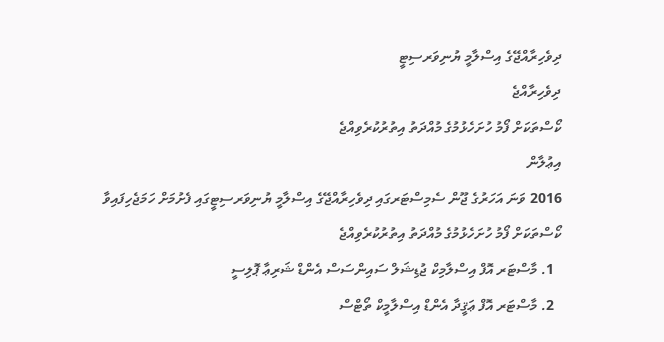ދިވެހިރާއްޖޭގެ އިސްލާމީ ޔުނިވަރސިޓީ
ދިވެހިރާއްޖެ
ކޯސްތަކަށް ފޯމު ހުށަހެޅުމުގެ މުއްދަތު އިތުރުކުރެވިއްޖެ
އިޢުލާން
2016 ވަނަ އަހަރުގެ ޖޫން ސެމިސްޓަރގައި ދިވެހިރާއްޖޭގެ އިސްލާމީ ޔުނިވަރސިޓީގައި ފެށުމަށް ހަމަޖެހިފައިވާ ކޯސްތަކަށް ފޯމު ހުށަހެޅުމުގެ މުއްދަތު އިތުރުކުރެވިއްޖެ
  1. މާސްޓަރ އޮފް އިސްލާމިކް ޖުޑިޝަލް ސައިންސަސް އެންޑް ޝަރިޢާ ޕޮލިސީ
  2. މާސްޓަރ އޮފް ޢަޤީދާ އެންޑް އިސްލާމީކް ތޯޓްސް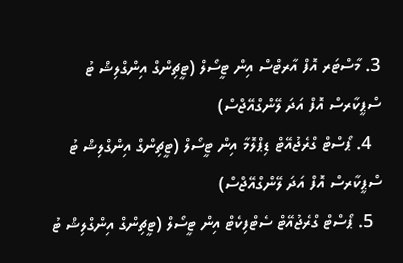3. މާސްޓަރ އޮފް އާރޓްސް އިން ޓީސޯލް (ޓީޗިންގް އިންގްލިޝް ޓު ސްޕީކާރސް އޮފް އަދަ ލޭންގްއޭޖްސް)
  4. ޕޯސްޓް ގްރެޖުއޭޓް ޑިޕްލޮމާ އިން ޓީސޯލް (ޓީޗިންގް އިންގްލިޝް ޓު ސްޕީކާރސް އޮފް އަދަ ލޭންގްއޭޖްސް)
  5. ޕޯސްޓް ގްރެޖުއޭޓް ސެޓްފިކެޓް އިން ޓީސޯލް (ޓީޗިންގް އިންގްލިޝް ޓު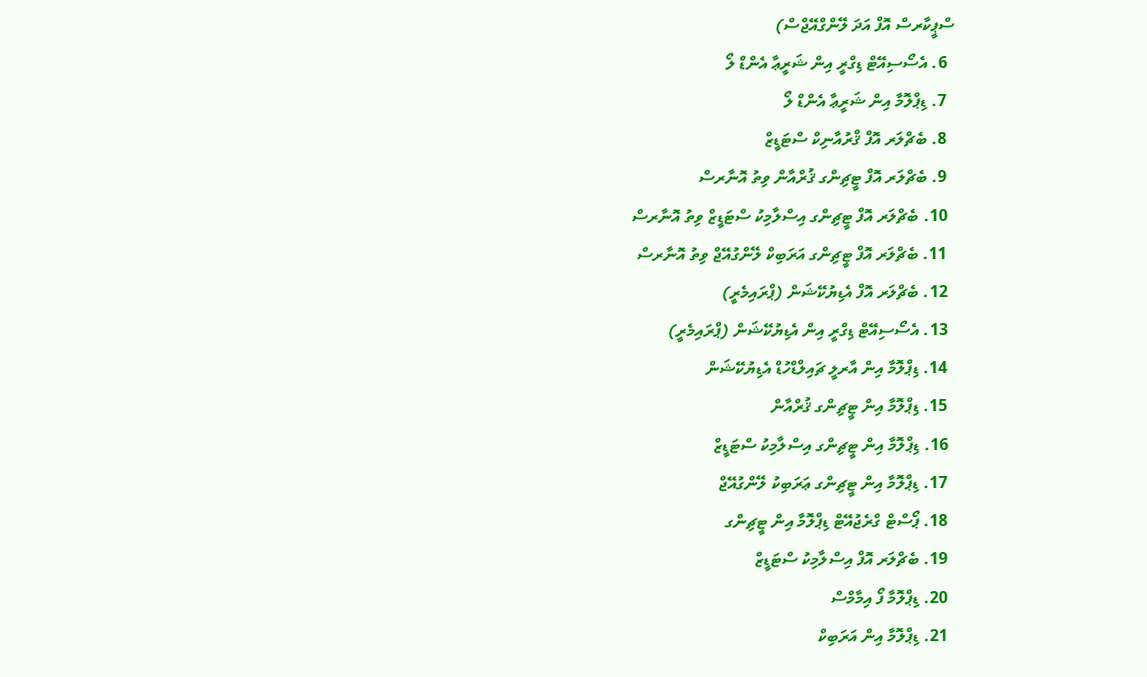ސްޕީކާރސް އޮފް އަދަ ލޭންގްއޭޖްސް)
  6. އެސޯސިއޭޓް ޑިގްރީ އިން ޝަރީޢާ އެންޑް ލޯ
  7. ޑިޕްލޮމާ އިން ޝަރީޢާ އެންޑް ލޯ
  8. ބެޗްލަރ އޮފް ޤްރުއާނިކް ސްޓަޑީޒް
  9. ބެޗްލަރ އޮފް ޓީޗިންގ ޤުރްއާން ވިތު އޮނާރސް
  10. ބެޗްލަރ އޮފް ޓީޗިންގ އިސްލާމިކު ސްޓަޑީޒް ވިތު އޮނާރސް
  11. ބެޗްލަރ އޮފް ޓީޗިންގ އަރަބިކް ލޭންގުއޭޖް ވިތު އޮނާރސް
  12. ބެޗްލަރ އޮފް އެޑިޔުކޭޝަން (ޕްރައިމެރީ)
  13. އެސޯސިއޭޓް ޑިގްރީ އިން އެޑިޔުކޭޝަން (ޕްރައިމެރީ)
  14. ޑިޕްލޮމާ އިން އާރލީ ޗައިލްޑްހުޑް އެޑިޔުކޭޝަން
  15. ޑިޕްލޮމާ އިން ޓީޗިންގ ޤުރްއާން
  16. ޑިޕްލޮމާ އިން ޓީޗިންގ އިސްލާމިކު ސްޓަޑީޒް
  17. ޑިޕްލޮމާ އިން ޓީޗިންގ ޢަރަބިކު ލޭންގުއޭޖް
  18. ޕޯސްޓް ގްރެޖުއޭޓް ޑިޕްލޮމާ އިން ޓީޗިންގ
  19. ބެޗްލަރ އޮފް އިސްލާމިކު ސްޓަޑީޒް
  20. ޑިޕްލޮމާ ފޯ އިމާމްސް
  21. ޑިޕްލޮމާ އިން އަރަބިކް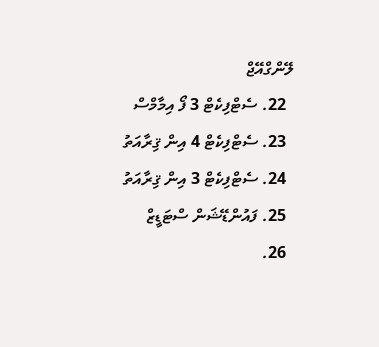ލޭންގްއޭޖް
  22. ސެޓްފިކެޓް 3 ފޯ އިމާމްސް
  23. ސެޓްފިކެޓް 4 އިން ޤިރާއަތު
  24. ސެޓްފިކެޓް 3 އިން ޤިރާއަތު
  25. ފައުންޑޭޝަން ސްޓަޑީޒް
  26.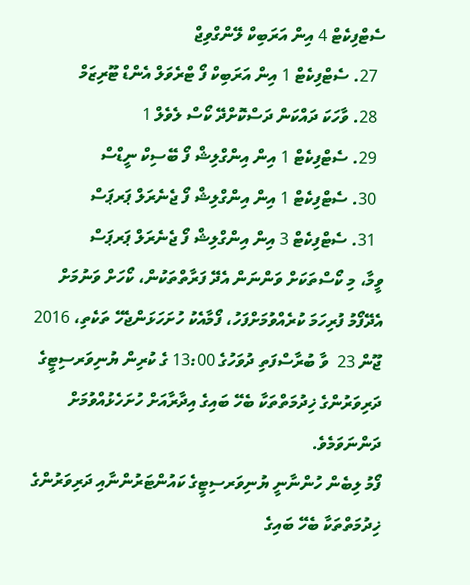ސެޓްފިކެޓް 4 އިން އަރަބިކް ލޭންގްވިޖް
  27. ސެޓްފިކެޓް 1 އިން އަރަބިކް ފޯ ޓްރެވަލް އެންޑް ޓޫރިޒަމް
  28. ވާހަކަ ދައްކަން ދަސްކޮށްދޭ ކޯސް ލެވެލް 1
  29. ސެޓްފިކެޓް 1 އިން އިންގްލިޝް ފޯ ބޭސިކް ނީޑްސް
  30. ސެޓްފިކެޓް 1 އިން އިންގްލިޝް ފޯ ޖެނެރަލް ޕަރޕަސް
  31. ސެޓްފިކެޓް 3 އިން އިންގްލިޝް ފޯ ޖެނެރަލް ޕަރޕަސް
ވީމާ، މި ކޯސްތަކަށް ވަންނަން އެދޭ ފަރާތްތަކުން، ކޯހަށް ވަނުމަށް އެދޭފޯމު ފުރިހަމަ ކުރެއްވުމަށްފަހު، ފޯމާއެކު ހުށަހަޅަންޖެހޭ ތަކެތި، 2016  ޖޫން 23  ވާ ބުރާސްފަތި ދުވަހުގެ 13:00 ގެ ކުރިން ޔުނިވަރސިޓީގެ ދަރިވަރުންގެ ޚިދުމަތްތަކާ ބެހޭ ބައިގެ އިދާރާއަށް ހުށަހެޅުއްވުމަށް ދަންނަވަމެވެ.
ފޯމު ލިބެން ހުންނާނީ ޔުނިވަރސިޓީގެ ކައުންޓަރުންނާއި ދަރިވަރުންގެ ޚިދުމަތްތަކާ ބެހޭ ބައިގެ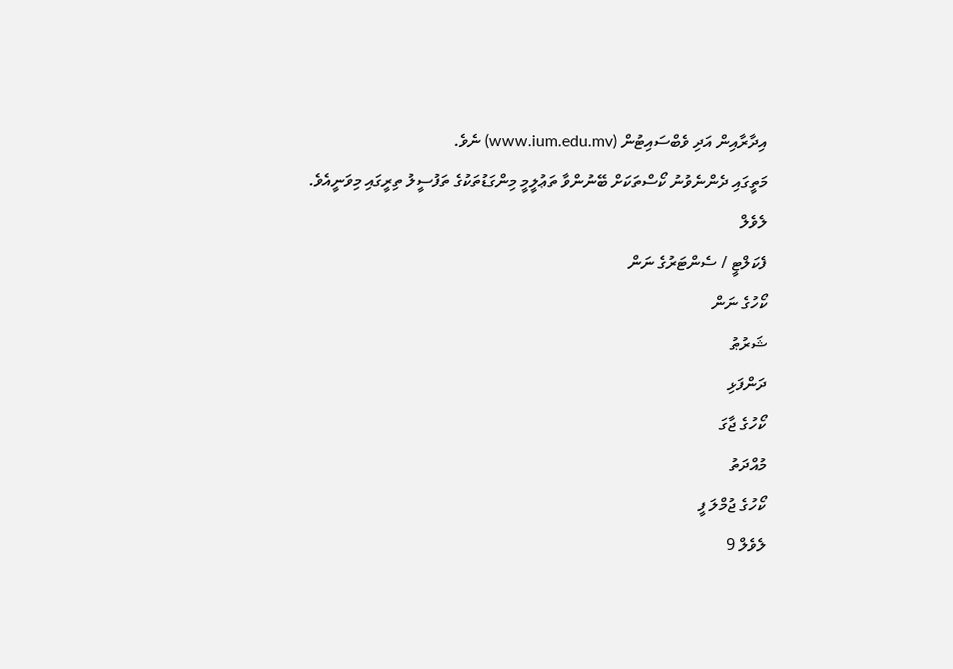އިދާރާއިން އަދި ވެބްސައިޓުން (www.ium.edu.mv) ނެވެ.
މަތީގައި ދެންނެވުނު ކޯސްތަކަށް ބޭނުންވާ ތަޢުލީމީ މިންގަޑުތަކުގެ ތަފުސީލު ތިރީގައި މިވަނީއެވެ.
ލެވެލް
ފެކަލްޓީ / ސެންޓަރުގެ ނަން
ކޯހުގެ ނަން
ޝަރުޠު
ދަންފަޅި
ކޯހުގެ ޖާގަ
މުއްދަތު
ކޯހުގެ ޖުމްލަ ފީ
ލެވެލް 9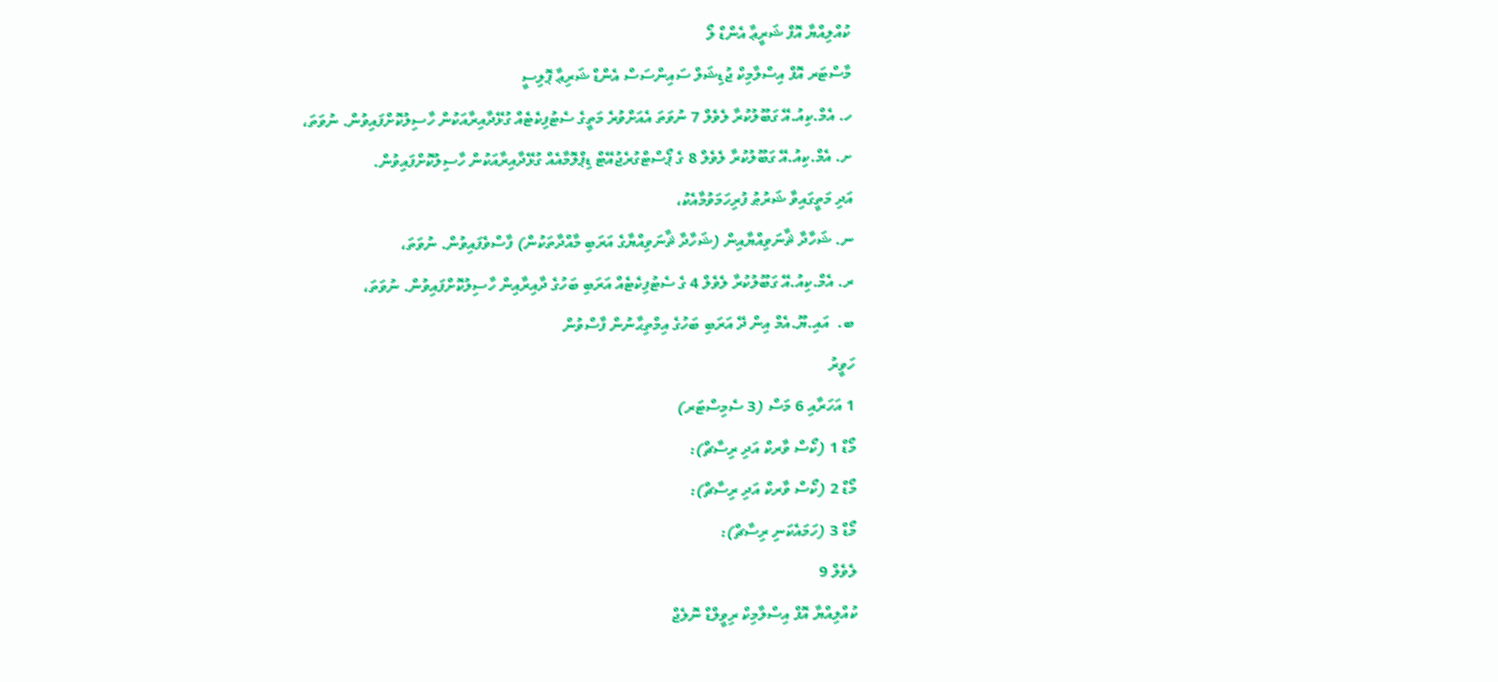ކުއްލިއްޔާ އޮފް ޝަރީޢާ އެންޑް ލޯ
މާސްޓަރ އޮފް އިސްލާމިކް ޖުޑިޝަލް ސައިންސަސް އެންޑް ޝަރިޢާ ޕޮލިސީ
ހ. އެމް.ކިއު.އޭ ގަބޫލުކުރާ ލެވެލް 7 ނުވަތަ އެއަށްވުރެ މަތީގެ ސެޓުފިކެޓެއް ގުޅޭދާއިރާއަކުން ހާސިލުކޮށްފައިވުން. ނުވަތަ،
ށ. އެމް.ކިއު.އޭ ގަބޫލުކުރާ ލެވެލް 8 ގެ ޕޯސްޓްގުރެޖުއޭޓް ޑިޕްލޮމާއެއް ގުޅޭދާއިރާއަކުން ހާސިލުކޮށްފައިވުން.
އަދި މަތީގައިވާ ޝަރުޠު ފުރިހަމަވުމާއެކު،
ނ. ޝަހާދާ ޘާނަވިއްޔާއިން (ޝަހާދާ ޘާނަވިއްޔާގެ އަރަބި މާއްދާތަކުން) ފާސްވެފައިވުން. ނުވަތަ،
ރ. އެމް.ކިއު.އޭ ގަބޫލުކުރާ ލެވެލް 4 ގެ ސެޓުފިކެޓެއް އަރަބި ބަހުގެ ދާއިރާއިން ހާސިލުކޮށްފައިވުން. ނުވަތަ،
ބ.  އައި.ޔޫ.އެމް އިން ދޭ އަރަބި ބަހުގެ އިމްތިޙާނުން ފާސްވުން
ހަވީރު
1 އަހަރާއި 6 މަސް (3 ސެމިސްޓަރ)
މޯޑް 1 (ކޯސް ވާރކް އަދި ރިސާޗް):
މޯޑް 2 (ކޯސް ވާރކް އަދި ރިސާޗް):
މޯޑް 3 (ހަމައެކަނި ރިސާޗް):
ލެވެލް 9
ކުއްލިއްޔާ އޮފް އިސްލާމިކް ރިވީލްޑް ނޮލެޖް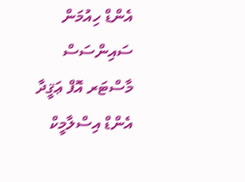އެންޑް ހިއުމަން ސައިންސަސް
މާސްޓަރ އޮފް ޢަޤީދާ އެންޑް އިސްލާމީކް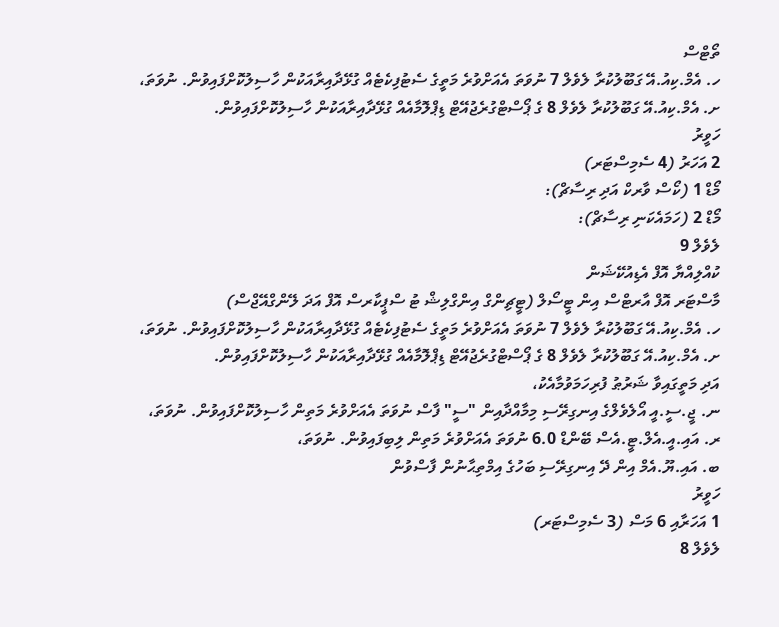ތޯޓްސް
ހ. އެމް.ކިއު.އޭ ގަބޫލުކުރާ ލެވެލް 7 ނުވަތަ އެއަށްވުރެ މަތީގެ ސެޓުފިކެޓެއް ގުޅޭދާއިރާއަކުން ހާސިލުކޮށްފައިވުން. ނުވަތަ،
ށ. އެމް.ކިއު.އޭ ގަބޫލުކުރާ ލެވެލް 8 ގެ ޕޯސްޓްގުރެޖުއޭޓް ޑިޕްލޮމާއެއް ގުޅޭދާއިރާއަކުން ހާސިލުކޮށްފައިވުން.
ހަވީރު
2 އަހަރު (4 ސެމިސްޓަރ)
މޯޑް 1 (ކޯސް ވާރކް އަދި ރިސާޗް):
މޯޑް 2 (ހަމައެކަނި ރިސާޗް):
ލެވެލް 9
ކުއްލިއްޔާ އޮފް އެޑިއުކޭޝަން
މާސްޓަރ އޮފް އާރޓްސް އިން ޓީސޯލް (ޓީޗިންގް އިންގްލިޝް ޓު ސްޕީކާރސް އޮފް އަދަ ލޭންގްއޭޖްސް)
ހ. އެމް.ކިއު.އޭ ގަބޫލުކުރާ ލެވެލް 7 ނުވަތަ އެއަށްވުރެ މަތީގެ ސެޓުފިކެޓެއް ގުޅޭދާއިރާއަކުން ހާސިލުކޮށްފައިވުން. ނުވަތަ،
ށ. އެމް.ކިއު.އޭ ގަބޫލުކުރާ ލެވެލް 8 ގެ ޕޯސްޓްގުރެޖުއޭޓް ޑިޕްލޮމާއެއް ގުޅޭދާއިރާއަކުން ހާސިލުކޮށްފައިވުން.
އަދި މަތީގައިވާ ޝަރުޠު ފުރިހަމަވުމާއެކު،
ނ. ޖީ.ސީ.އީ އޯލެވެލްގެ އިނގިރޭސި މިމާއްދާއިން "ސީ" ފާސް ނުވަތަ އެއަށްވުރެ މަތިން ހާސިލުކޮށްފައިވުން. ނުވަތަ،
ރ. އައި.އީ.އެލް.ޓީ.އެސް ބޭންޑް 6.0 ނުވަތަ އެއަށްވުރެ މަތިން ލިބިފައިވުން. ނުވަތަ،
ބ. އައި.ޔޫ.އެމް އިން ދޭ އިނގިރޭސި ބަހުގެ އިމްތިޙާނުން ފާސްވުން
ހަވީރު
1 އަހަރާއި 6 މަސް (3 ސެމިސްޓަރ)
ލެވެލް 8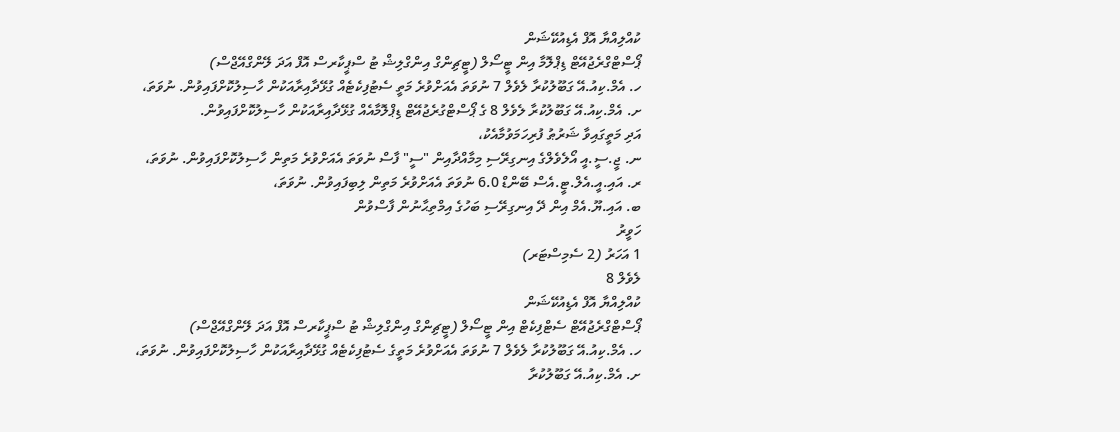ކުއްލިއްޔާ އޮފް އެޑިއުކޭޝަން
ޕޯސްޓްގްރެޖުއޭޓް ޑިޕްލޮމާ އިން ޓީސޯލް (ޓީޗިންގް އިންގްލިޝް ޓު ސްޕީކާރސް އޮފް އަދަ ލޭންގްއޭޖްސް)
ހ. އެމް.ކިއު.އޭ ގަބޫލުކުރާ ލެވެލް 7 ނުވަތަ އެއަށްވުރެ މަތީ ސެޓުފިކެޓެއް ގުޅޭދާއިރާއަކުން ހާސިލުކޮށްފައިވުން. ނުވަތަ،
ށ. އެމް.ކިއު.އޭ ގަބޫލުކުރާ ލެވެލް 8 ގެ ޕޯސްޓްގުރެޖުއޭޓް ޑިޕްލޮމާއެއް ގުޅޭދާއިރާއަކުން ހާސިލުކޮށްފައިވުން.
އަދި މަތީގައިވާ ޝަރުޠު ފުރިހަމަވުމާއެކު،
ނ. ޖީ.ސީ.އީ އޯލެވެލްގެ އިނގިރޭސި މިމާއްދާއިން "ސީ" ފާސް ނުވަތަ އެއަށްވުރެ މަތިން ހާސިލުކޮށްފައިވުން. ނުވަތަ،
ރ. އައި.އީ.އެލް.ޓީ.އެސް ބޭންޑް 6.0 ނުވަތަ އެއަށްވުރެ މަތިން ލިބިފައިވުން. ނުވަތަ،
ބ. އައި.ޔޫ.އެމް އިން ދޭ އިނގިރޭސި ބަހުގެ އިމްތިޙާނުން ފާސްވުން
ހަވީރު
1 އަހަރު (2 ސެމިސްޓަރ)
ލެވެލް 8
ކުއްލިއްޔާ އޮފް އެޑިއުކޭޝަން
ޕޯސްޓްގްރެޖުއޭޓް ސެޓްފިކެޓް އިން ޓީސޯލް (ޓީޗިންގް އިންގްލިޝް ޓު ސްޕީކާރސް އޮފް އަދަ ލޭންގްއޭޖްސް)
ހ. އެމް.ކިއު.އޭ ގަބޫލުކުރާ ލެވެލް 7 ނުވަތަ އެއަށްވުރެ މަތީގެ ސެޓުފިކެޓެއް ގުޅޭދާއިރާއަކުން ހާސިލުކޮށްފައިވުން. ނުވަތަ،
ށ. އެމް.ކިއު.އޭ ގަބޫލުކުރާ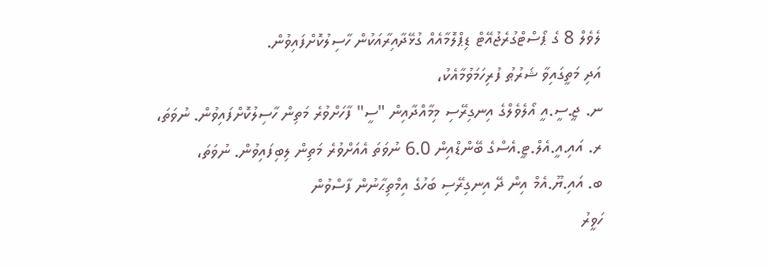ލެވެލް 8 ގެ ޕޯސްޓްގުރެޖުއޭޓް ޑިޕްލޮމާއެއް ގުޅޭދާއިރާއަކުން ހާސިލުކޮށްފައިވުން.
އަދި މަތީގައިވާ ޝަރުޠު ފުރިހަމަވުމާއެކު،
ނ. ޖީ.ސީ.އީ އޯލެވެލްގެ އިނގިރޭސި މިމާއްދާއިން "ސީ" ފާހަށްވުރެ މަތިން ހާސިލުކޮށްފައިވުން. ނުވަތަ،
ރ. އައި.އީ.އެލް.ޓީ.އެސްގެ ބޭންޑްއިން 6.0 ނުވަތަ އެއަށްވުރެ މަތިން ލިބިފައިވުން. ނުވަތަ،
ބ. އައި.ޔޫ.އެމް އިން ދޭ އިނގިރޭސި ބަހުގެ އިމްތިޙާނުން ފާސްވުން
ހަވީރު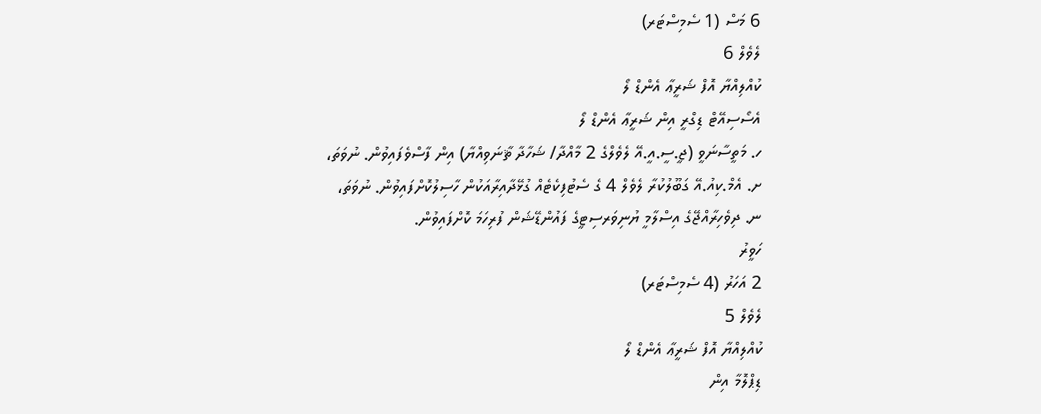6 މަސް (1 ސެމިސްޓަރ)
ލެވެލް 6
ކުއްލިއްޔާ އޮފް ޝަރީޢާ އެންޑް ލޯ
އެސޯސިއޭޓް ޑިގްރީ އިން ޝަރީޢާ އެންޑް ލޯ
ހ. މަތީސާނަވީ (ޖީ.ސީ.އީ.އޭ ލެވެލްގެ 2 މާއްދާ/ ޝަހާދާ ޘާނަވިއްޔާ) އިން ފާސްވެފައިވުން. ނުވަތަ،
ށ. އެމް.ކިއު.އޭ ގަބޫލުކުރާ ލެވެލް 4 ގެ ސެޓުފިކެޓެއް ގުޅޭދާއިރާއަކުން ހާސިލުކޮށްފައިވުން. ނުވަތަ،
ނ. ދިވެހިރާއްޖޭގެ އިސްލާމީ ޔުނިވަރސިޓީގެ ފައުންޑޭޝަން ފުރިހަމަ ކޮށްފައިވުން.
ހަވީރު
2 އަހަރު (4 ސެމިސްޓަރ)
ލެވެލް 5
ކުއްލިއްޔާ އޮފް ޝަރީޢާ އެންޑް ލޯ
ޑިޕްލޮމާ އިން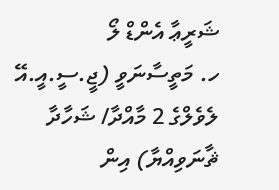ޝަރީޢާ އެންޑް ލޯ
ހ. މަތީސާނަވީ (ޖީ.ސީ.އީ.އޭ ލެވެލްގެ 2 މާއްދާ/ ޝަހާދާ ޘާނަވިއްޔާ) އިން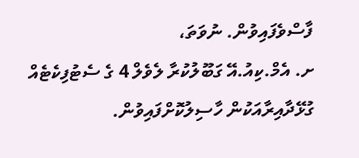ފާސްވެފައިވުން. ނުވަތަ،
ށ. އެމް.ކިއު.އޭ ގަބޫލުކުރާ ލެވެލް 4 ގެ ސެޓުފިކެޓެއް ގުޅޭދާއިރާއަކުން ހާސިލުކޮށްފައިވުން.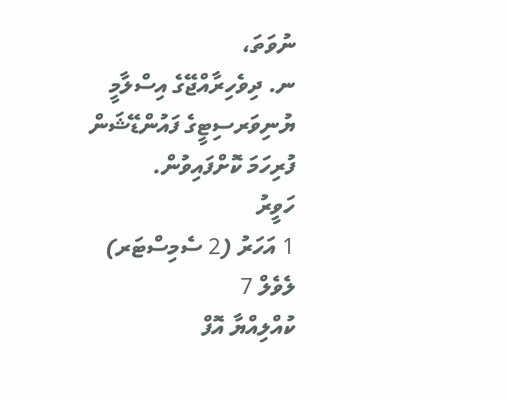ނުވަތަ،
ނ. ދިވެހިރާއްޖޭގެ އިސްލާމީ ޔުނިވަރސިޓީގެ ފައުންޑޭޝަން ފުރިހަމަ ކޮށްފައިވުން.
ހަވީރު
1 އަހަރު (2 ސެމިސްޓަރ)
ލެވެލް 7
ކުއްލިއްޔާ އޮފް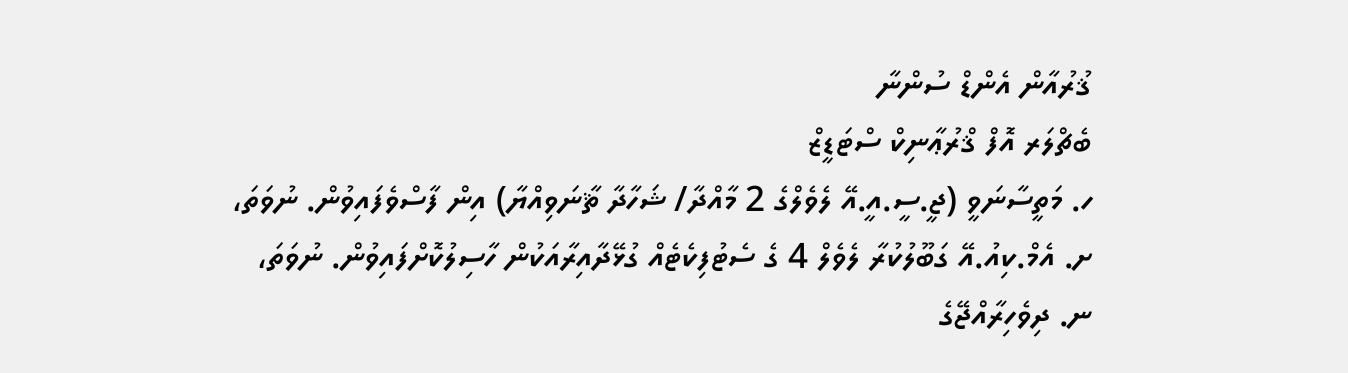ޤުރުއާން އެންޑް ސުންނާ
ބެޗްލަރ އޮފް ޤްރުޢާނިކް ސްޓަޑީޒް
ހ. މަތީސާނަވީ (ޖީ.ސީ.އީ.އޭ ލެވެލްގެ 2 މާއްދާ/ ޝަހާދާ ޘާނަވިއްޔާ) އިން ފާސްވެފައިވުން. ނުވަތަ،
ށ. އެމް.ކިއު.އޭ ގަބޫލުކުރާ ލެވެލް 4 ގެ ސެޓުފިކެޓެއް ގުޅޭދާއިރާއަކުން ހާސިލުކޮށްފައިވުން. ނުވަތަ،
ނ. ދިވެހިރާއްޖޭގެ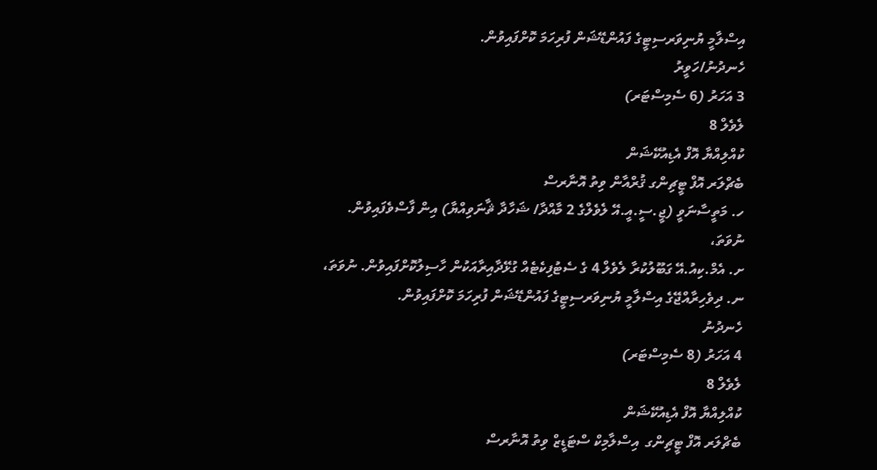އިސްލާމީ ޔުނިވަރސިޓީގެ ފައުންޑޭޝަން ފުރިހަމަ ކޮށްފައިވުން.
ހެނދުނު/ހަވީރު
3 އަހަރު (6 ސެމިސްޓަރ)
ލެވެލް 8
ކުއްލިއްޔާ އޮފް އެޑިއުކޭޝަން
ބެޗްލަރ އޮފް ޓީޗިންގ ޤުރްއާން ވިތު އޮނާރސް
ހ. މަތީސާނަވީ (ޖީ.ސީ.އީ.އޭ ލެވެލްގެ 2 މާއްދާ/ ޝަހާދާ ޘާނަވިއްޔާ) އިން ފާސްވެފައިވުން. ނުވަތަ،
ށ. އެމް.ކިއު.އޭ ގަބޫލުކުރާ ލެވެލް 4 ގެ ސެޓުފިކެޓެއް ގުޅޭދާއިރާއަކުން ހާސިލުކޮށްފައިވުން. ނުވަތަ،
ނ. ދިވެހިރާއްޖޭގެ އިސްލާމީ ޔުނިވަރސިޓީގެ ފައުންޑޭޝަން ފުރިހަމަ ކޮށްފައިވުން.
ހެނދުނު
4 އަހަރު (8 ސެމިސްޓަރ)
ލެވެލް 8
ކުއްލިއްޔާ އޮފް އެޑިއުކޭޝަން
ބެޗްލަރ އޮފް ޓީޗިންގ  އިސްލާމިކް ސްޓަޑީޒް ވިތު އޮނާރސް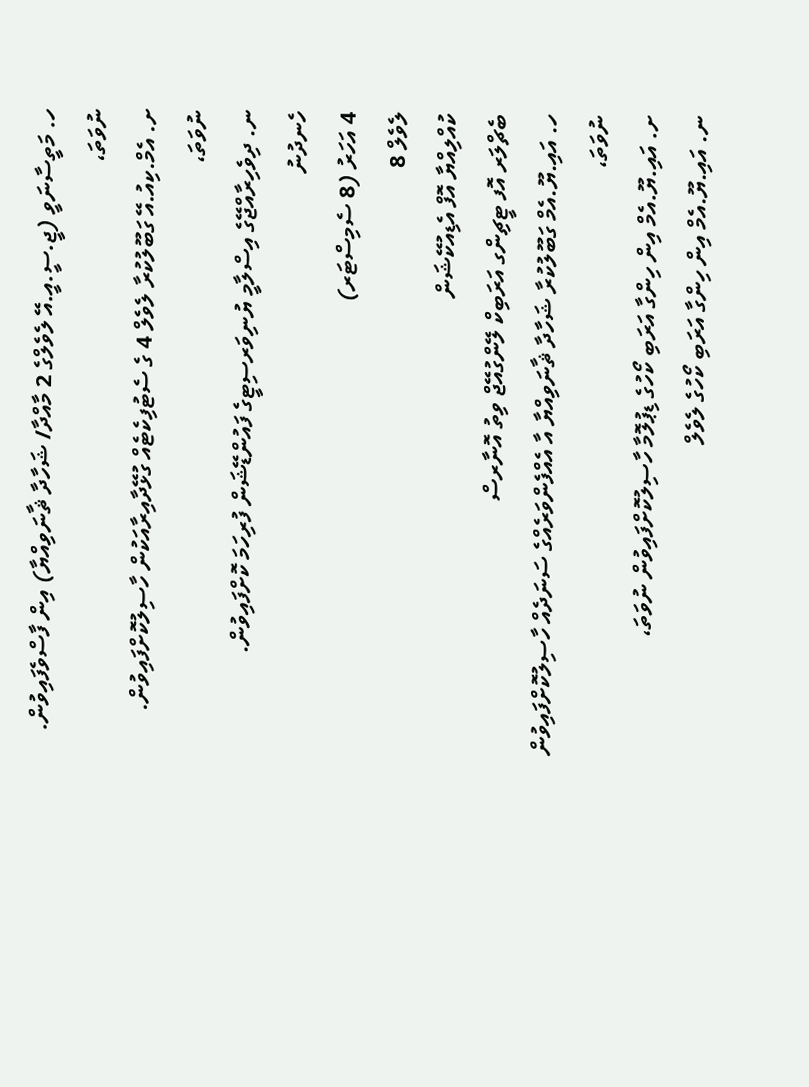ހ. މަތީސާނަވީ (ޖީ.ސީ.އީ.އޭ ލެވެލްގެ 2 މާއްދާ/ ޝަހާދާ ޘާނަވިއްޔާ) އިން ފާސްވެފައިވުން. ނުވަތަ،
ށ. އެމް.ކިއު.އޭ ގަބޫލުކުރާ ލެވެލް 4 ގެ ސެޓުފިކެޓެއް ގުޅޭދާއިރާއަކުން ހާސިލުކޮށްފައިވުން. ނުވަތަ،
ނ. ދިވެހިރާއްޖޭގެ އިސްލާމީ ޔުނިވަރސިޓީގެ ފައުންޑޭޝަން ފުރިހަމަ ކޮށްފައިވުން.
ހެނދުނު
4 އަހަރު (8 ސެމިސްޓަރ)
ލެވެލް 8
ކުއްލިއްޔާ އޮފް އެޑިއުކޭޝަން
ބެޗްލަރ އޮފ ޓީޗިންގ އަރަބިކް ލޭންގުއޭޖް ވިތު އޮނާރސް
ހ. އައި.ޔޫ.އެމް ގަބޫލުކުރާ ޝަހާދާ ޘާނަވިއްޔާ އާ އެއްފެންވަރެއްގެ ސަނަދެއް ހާސިލުކޮށްފައިވުން ނުވަތަ،
ށ. އައި.ޔޫ.އެމް އިން ހިންގާ އަރަބި ކޯހުގެ ޑިޕުލޮމާ ހާސިލުކޮށްފައިވުން ނުވަތަ،
ނ. އައި.ޔޫ.އެމް އިން ހިންގާ އަރަބި ކޯހުގެ ލެވެލް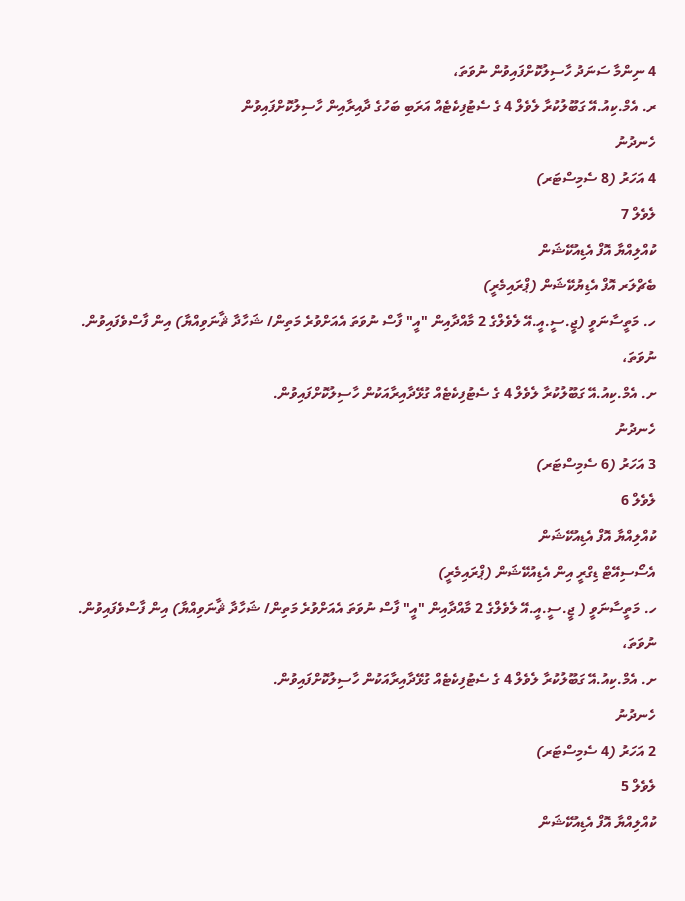4 ނިންމާ ސަނަދު ހާސިލުކޮށްފައިވުން ނުވަތަ،
ރ. އެމް.ކިއު.އޭ ގަބޫލުކުރާ ލެވެލް 4 ގެ ސެޓުފިކެޓެއް އަރަބި ބަހުގެ ދާއިރާއިން ހާސިލުކޮށްފައިވުން
ހެނދުނު
4 އަހަރު (8 ސެމިސްޓަރ)
ލެވެލް 7
ކުއްލިއްޔާ އޮފް އެޑިއުކޭޝަން
ބެޗްލަރ އޮފް އެޑިޔުކޭޝަން (ޕްރައިމެރީ)
ހ. މަތީސާނަވީ (ޖީ.ސީ.އީ.އޭ ލެވެލްގެ 2 މާއްދާއިން "އީ" ފާސް ނުވަތަ އެއަށްވުރެ މަތިން/ ޝަހާދާ ޘާނަވިއްޔާ) އިން ފާސްވެފައިވުން. ނުވަތަ،
ށ. އެމް.ކިއު.އޭ ގަބޫލުކުރާ ލެވެލް 4 ގެ ސެޓުފިކެޓެއް ގުޅޭދާއިރާއަކުން ހާސިލުކޮށްފައިވުން.
ހެނދުނު
3 އަހަރު (6 ސެމިސްޓަރ)
ލެވެލް 6
ކުއްލިއްޔާ އޮފް އެޑިއުކޭޝަން
އެސޯސިއޭޓް ޑިގްރީ އިން އެޑިއުކޭޝަން (ޕްރައިމެރީ)
ހ. މަތީސާނަވީ ( ޖީ.ސީ.އީ.އޭ ލެވެލްގެ 2 މާއްދާއިން "އީ" ފާސް ނުވަތަ އެއަށްވުރެ މަތިން/ ޝަހާދާ ޘާނަވިއްޔާ) އިން ފާސްވެފައިވުން. ނުވަތަ،
ށ. އެމް.ކިއު.އޭ ގަބޫލުކުރާ ލެވެލް 4 ގެ ސެޓުފިކެޓެއް ގުޅޭދާއިރާއަކުން ހާސިލުކޮށްފައިވުން.
ހެނދުނު
2 އަހަރު (4 ސެމިސްޓަރ)
ލެވެލް 5
ކުއްލިއްޔާ އޮފް އެޑިއުކޭޝަން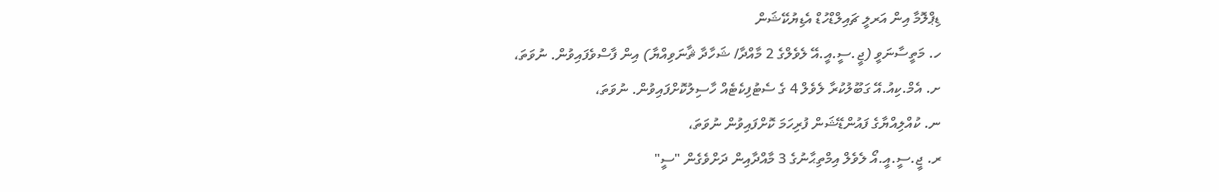ޑިޕްލޮމާ އިން އަރލީ ޗައިލްޑްހުޑް އެޑިޔުކޭޝަން
ހ. މަތީސާނަވީ (ޖީ.ސީ.އީ.އޭ ލެވެލްގެ 2 މާއްދާ/ ޝަހާދާ ޘާނަވިއްޔާ) އިން ފާސްވެފައިވުން. ނުވަތަ،
ށ. އެމް.ކިއު.އޭ ގަބޫލުކުރާ ލެވެލް 4 ގެ ސެޓުފިކެޓެއް ހާސިލުކޮށްފައިވުން. ނުވަތަ،
ނ. ކުއްލިއްޔާގެ ފައުންޑޭޝަން ފުރިހަމަ ކޮށްފައިވުން ނުވަތަ،
ރ. ޖީ.ސީ.އީ.އޯ ލެވެލް އިމްތިޙާނުގެ 3 މާއްދާއިން ދަށްވެގެން "ސީ"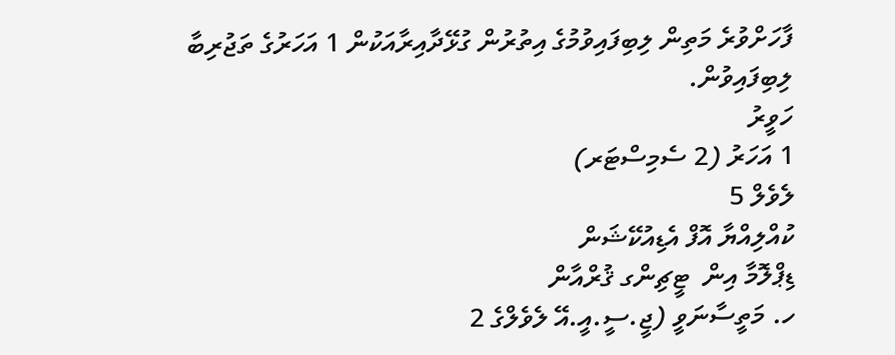ފާހަށްވުރެ މަތިން ލިބިފައިވުމުގެ އިތުރުން ގުޅޭދާއިރާއަކުން 1 އަހަރުގެ ތަޖުރިބާ ލިބިފައިވުން.
ހަވީރު
1 އަހަރު (2 ސެމިސްޓަރ)
ލެވެލް 5
ކުއްލިއްޔާ އޮފް އެޑިއުކޭޝަން
ޑިޕްލޮމާ އިން  ޓީޗިންގ ޤުރްއާން
ހ. މަތީސާނަވީ (ޖީ.ސީ.އީ.އޭ ލެވެލްގެ 2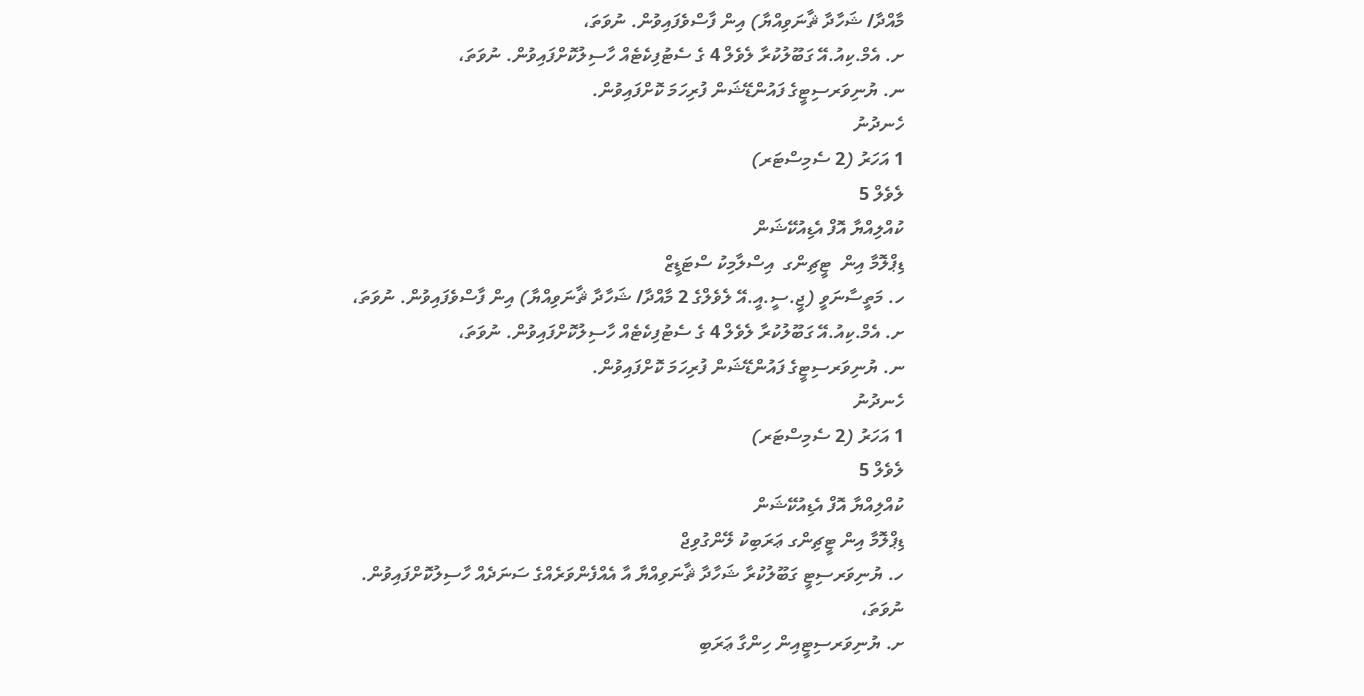މާއްދާ/ ޝަހާދާ ޘާނަވިއްޔާ) އިން ފާސްވެފައިވުން. ނުވަތަ،
ށ. އެމް.ކިއު.އޭ ގަބޫލުކުރާ ލެވެލް 4 ގެ ސެޓުފިކެޓެއް ހާސިލުކޮށްފައިވުން. ނުވަތަ،
ނ. ޔުނިވަރސިޓީގެ ފައުންޑޭޝަން ފުރިހަމަ ކޮށްފައިވުން.
ހެނދުނު
1 އަހަރު (2 ސެމިސްޓަރ)
ލެވެލް 5
ކުއްލިއްޔާ އޮފް އެޑިއުކޭޝަން
ޑިޕްލޮމާ އިން  ޓީޗިންގ  އިސްލާމިކު ސްޓަޑީޒް
ހ. މަތީސާނަވީ (ޖީ.ސީ.އީ.އޭ ލެވެލްގެ 2 މާއްދާ/ ޝަހާދާ ޘާނަވިއްޔާ) އިން ފާސްވެފައިވުން. ނުވަތަ،
ށ. އެމް.ކިއު.އޭ ގަބޫލުކުރާ ލެވެލް 4 ގެ ސެޓުފިކެޓެއް ހާސިލުކޮށްފައިވުން. ނުވަތަ،
ނ. ޔުނިވަރސިޓީގެ ފައުންޑޭޝަން ފުރިހަމަ ކޮށްފައިވުން.
ހެނދުނު
1 އަހަރު (2 ސެމިސްޓަރ)
ލެވެލް 5
ކުއްލިއްޔާ އޮފް އެޑިއުކޭޝަން
ޑިޕްލޮމާ އިން ޓީޗިންގ ޢަރަބިކު ލޭންގުވިޖް
ހ. ޔުނިވަރސިޓީ ގަބޫލުކުރާ ޝަހާދާ ޘާނަވިއްޔާ އާ އެއްފެންވަރެއްގެ ސަނަދެއް ހާސިލުކޮށްފައިވުން. ނުވަތަ،
ށ. ޔުނިވަރސިޓީއިން ހިންގާ ޢަރަބި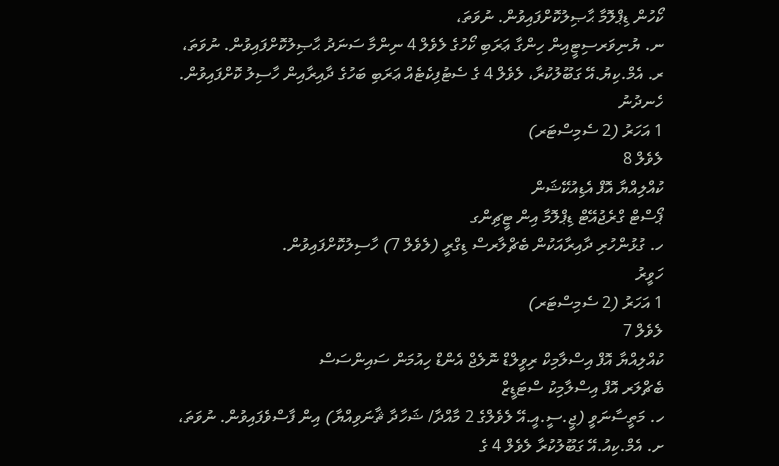ކޯހުން ޑިޕްލޮމާ ޙާޞިލުކޮށްފައިވުން. ނުވަތަ،
ނ. ޔުނިވަރސިޓީއިން ހިންގާ ޢަރަބި ކޯހުގެ ލެވެލް 4 ނިންމާ ސަނަދު ޙާޞިލުކޮށްފައިވުން. ނުވަތަ،
ރ. އެމް.ކިޔު.އޭ ގަބޫލުކުރާ، ލެވެލް 4 ގެ ސެޓުފިކެޓެއް ޢަރަބި ބަހުގެ ދާއިރާއިން ހާސިލު ކޮށްފައިވުން.
ހެނދުނު
1 އަހަރު (2 ސެމިސްޓަރ)
ލެވެލް 8
ކުއްލިއްޔާ އޮފް އެޑިއުކޭޝަން
ޕޯސްޓް ގްރެޖުއޭޓް ޑިޕްލޮމާ އިން ޓީޗިންގ
ހ. ގުޅުންހުރި ދާއިރާއަކުން ބެޗްލާރސް ޑިގްރީ (ލެވެލް 7) ހާސިލުކޮށްފައިވުން.
ހަވީރު
1 އަހަރު (2 ސެމިސްޓަރ)
ލެވެލް 7
ކުއްލިއްޔާ އޮފް އިސްލާމިކް ރިވީލްޑް ނޮލެޖް އެންޑް ހިއުމަން ސައިންސަސް
ބެޗްލަރ އޮފް އިސްލާމިކު ސްޓަޑީޒް
ހ. މަތީސާނަވީ (ޖީ.ސީ.އީ.އޭ ލެވެލްގެ 2 މާއްދާ/ ޝަހާދާ ޘާނަވިއްޔާ) އިން ފާސްވެފައިވުން. ނުވަތަ،
ށ. އެމް.ކިއު.އޭ ގަބޫލުކުރާ ލެވެލް 4 ގެ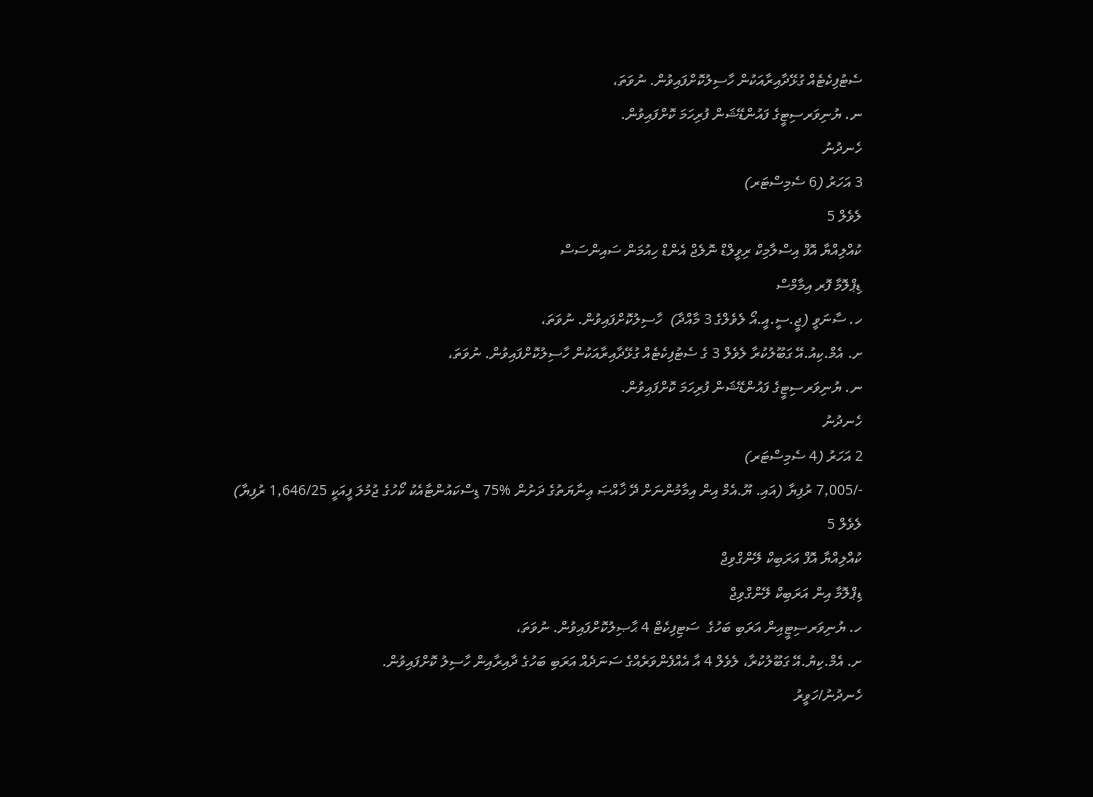ސެޓުފިކެޓެއް ގުޅޭދާއިރާއަކުން ހާސިލުކޮށްފައިވުން. ނުވަތަ،
ނ. ޔުނިވަރސިޓީގެ ފައުންޑޭޝަން ފުރިހަމަ ކޮށްފައިވުން.
ހެނދުނު
3 އަހަރު (6 ސެމިސްޓަރ)
ލެވެލް 5
ކުއްލިއްޔާ އޮފް އިސްލާމިކް ރިވީލްޑް ނޮލެޖް އެންޑް ހިއުމަން ސައިންސަސް
ޑިޕްލޮމާ ފޮރ އިމާމްސް
ހ. ސާނަވީ (ޖީ.ސީ.އީ.އޯ ލެވެލްގެ 3 މާއްދާ)  ހާސިލުކޮށްފައިވުން. ނުވަތަ،
ށ. އެމް.ކިއު.އޭ ގަބޫލުކުރާ ލެވެލް 3 ގެ ސެޓުފިކެޓެއް ގުޅޭދާއިރާއަކުން ހާސިލުކޮށްފައިވުން. ނުވަތަ،
ނ. ޔުނިވަރސިޓީގެ ފައުންޑޭޝަން ފުރިހަމަ ކޮށްފައިވުން.
ހެނދުނު
2 އަހަރު (4 ސެމިސްޓަރ)
-/7,005 ރުފިޔާ (އައި. ޔޫ.އެމް އިން އިމާމުންނަށް ދޭ ޚާއްޞަ ޢިނާޔަތުގެ ދަށުން %75 ޑިސްކައުންޓާއެކު ކޯހުގެ ޖުމުލަ ފީއަކީ 1,646/25 ރުފިޔާ)
ލެވެލް 5
ކުއްލިއްޔާ އޮފް އަރަބިކް ލޭންގްވިޖް
ޑިޕްލޮމާ އިން އަރަބިކް ލޭންގްވިޖް
ހ. ޔުނިވަރސިޓީއިން އަރަބި ބަހުގެ  ސަޓިފިކެޓް 4 ޙާޞިލުކޮށްފައިވުން. ނުވަތަ،
ށ. އެމް.ކިޔު.އޭ ގަބޫލުކުރާ، ލެވެލް 4 އާ އެއްފެންވަރެއްގެ ސަނަދެއް އަރަބި ބަހުގެ ދާއިރާއިން ހާސިލު ކޮށްފައިވުން.
ހެނދުނު/ހަވީރު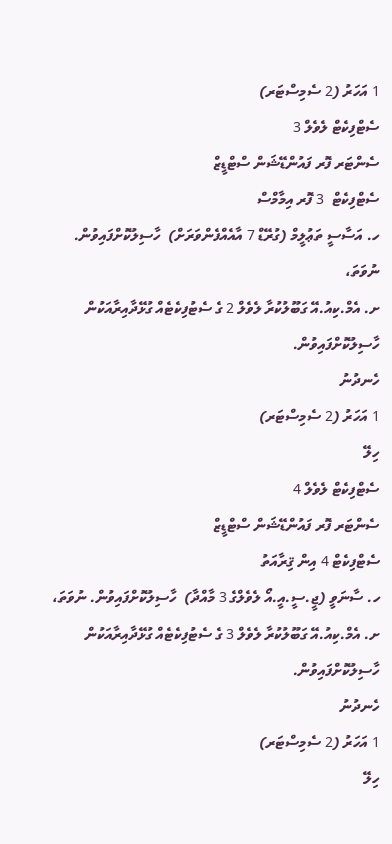1 އަހަރު (2 ސެމިސްޓަރ)
ސެޓްފިކެޓް ލެވެލް 3
ސެންޓަރ ފޮރ ފައުންޑޭޝަން ސްޓްޑީޒް
ސެޓްފިކެޓް  3 ފޮރ އިމާމްސް
ހ. އަސާސީ ތަޢުލީމް (ގުރޭޑް 7 އާއެއްފެންވަރަށް)  ހާސިލުކޮށްފައިވުން. ނުވަތަ،
ށ. އެމް.ކިއު.އޭ ގަބޫލުކުރާ ލެވެލް 2 ގެ ސެޓުފިކެޓެއް ގުޅޭދާއިރާއަކުން ހާސިލުކޮށްފައިވުން.
ހެނދުނު
1 އަހަރު (2 ސެމިސްޓަރ)
ހިލޭ
ސެޓްފިކެޓް ލެވެލް 4
ސެންޓަރ ފޮރ ފައުންޑޭޝަން ސްޓްޑީޒް
ސެޓްފިކެޓް 4 އިން ޤިރާއަތު
ހ. ސާނަވީ (ޖީ.ސީ.އީ.އޯ ލެވެލްގެ 3 މާއްދާ)  ހާސިލުކޮށްފައިވުން. ނުވަތަ،
ށ. އެމް.ކިއު.އޭ ގަބޫލުކުރާ ލެވެލް 3 ގެ ސެޓުފިކެޓެއް ގުޅޭދާއިރާއަކުން ހާސިލުކޮށްފައިވުން.
ހެނދުނު
1 އަހަރު (2 ސެމިސްޓަރ)
ހިލޭ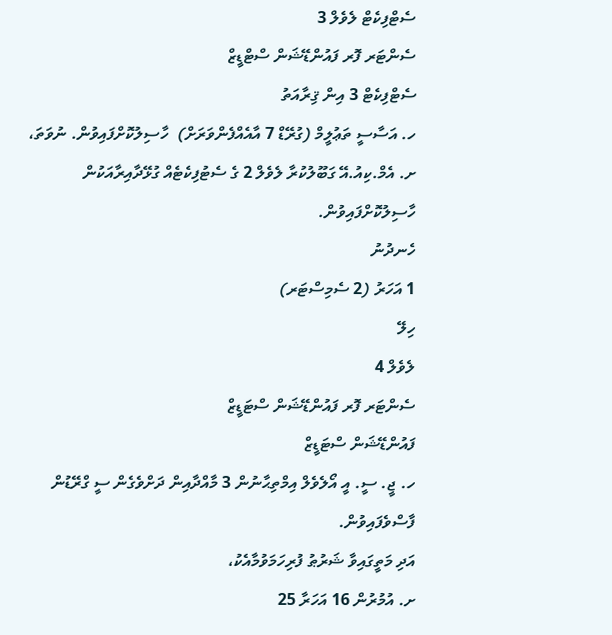ސެޓްފިކެޓް ލެވެލް 3
ސެންޓަރ ފޮރ ފައުންޑޭޝަން ސްޓްޑީޒް
ސެޓްފިކެޓް 3 އިން ޤިރާއަތު
ހ. އަސާސީ ތަޢުލީމް (ގުރޭޑް 7 އާއެއްފެންވަރަށް)  ހާސިލުކޮށްފައިވުން. ނުވަތަ،
ށ. އެމް.ކިއު.އޭ ގަބޫލުކުރާ ލެވެލް 2 ގެ ސެޓުފިކެޓެއް ގުޅޭދާއިރާއަކުން ހާސިލުކޮށްފައިވުން.
ހެނދުނު
1 އަހަރު (2 ސެމިސްޓަރ)
ހިލޭ
ލެވެލް 4
ސެންޓަރ ފޮރ ފައުންޑޭޝަން ސްޓަޑީޒް
ފައުންޑޭޝަން ސްޓަޑީޒް
ހ. ޖީ. ސީ. އީ އޯލެވެލް އިމްތިޙާނުން 3 މާއްދާއިން ދަށްވެގެން ސީ ގްރޭޑުން ފާސްވެފައިވުން.
އަދި މަތީގައިވާ ޝަރުޠު ފުރިހަމަވުމާއެކު،
ށ. އުމުރުން 16 އަހަރާ 25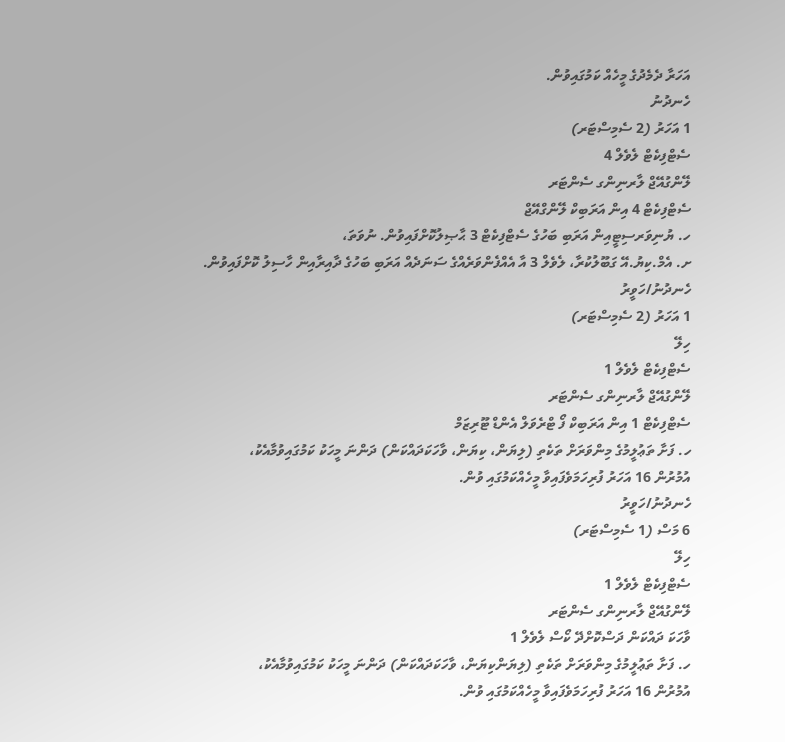އަހަރާ ދެމެދުގެ މީހެއް ކަމުގައިވުން.
ހެނދުނު
1 އަހަރު (2 ސެމިސްޓަރ)
ސެޓްފިކެޓް ލެވެލް 4
ލޭންގުއޭޖް ލާރނިންގ ސެންޓަރ
ސެޓްފިކެޓް 4 އިން އަރަބިކް ލޭންގްއޭޖް
ހ. ޔުނިވަރސިޓީއިން އަރަބި ބަހުގެ ސެޓްފިކެޓް 3 ޙާޞިލުކޮށްފައިވުން. ނުވަތަ،
ށ. އެމް.ކިޔު.އޭ ގަބޫލުކުރާ، ލެވެލް 3 އާ އެއްފެންވަރެއްގެ ސަނަދެއް އަރަބި ބަހުގެ ދާއިރާއިން ހާސިލު ކޮށްފައިވުން.
ހެނދުނު/ހަވީރު
1 އަހަރު (2 ސެމިސްޓަރ)
ހިލޭ
ސެޓްފިކެޓް ލެވެލް 1
ލޭންގުއޭޖް ލާރނިންގ ސެންޓަރ
ސެޓްފިކެޓް 1 އިން އަރަބިކް ފޯ ޓްރެވަލް އެންޑް ޓޫރިޒަމް
ހ. ފަށާ ތަޢުލީމުގެ މިންވަރަށް ތަކެތި (ލިޔަން، ކިޔަން، ވާހަކަދައްކަން) ދަންނަ މީހަކު ކަމުގައިވުމާއެކު،
އުމުރުން 16 އަހަރު ފުރިހަމަވެފައިވާ މީހެއްކަމުގައި ވުން.
ހެނދުނު/ހަވީރު
6 މަސް (1 ސެމިސްޓަރ)
ހިލޭ
ސެޓްފިކެޓް ލެވެލް 1
ލޭންގުއޭޖް ލާރނިންގ ސެންޓަރ
ވާހަކަ ދައްކަން ދަސްކޮށްދޭ ކޯސް ލެވެލް 1
ހ. ފަށާ ތަޢުލީމުގެ މިންވަރަށް ތަކެތި (ލިޔަންކިޔަން، ވާހަކަދައްކަން) ދަންނަ މީހަކު ކަމުގައިވުމާއެކު،
އުމުރުން 16 އަހަރު ފުރިހަމަވެފައިވާ މީހެއްކަމުގައި ވުން.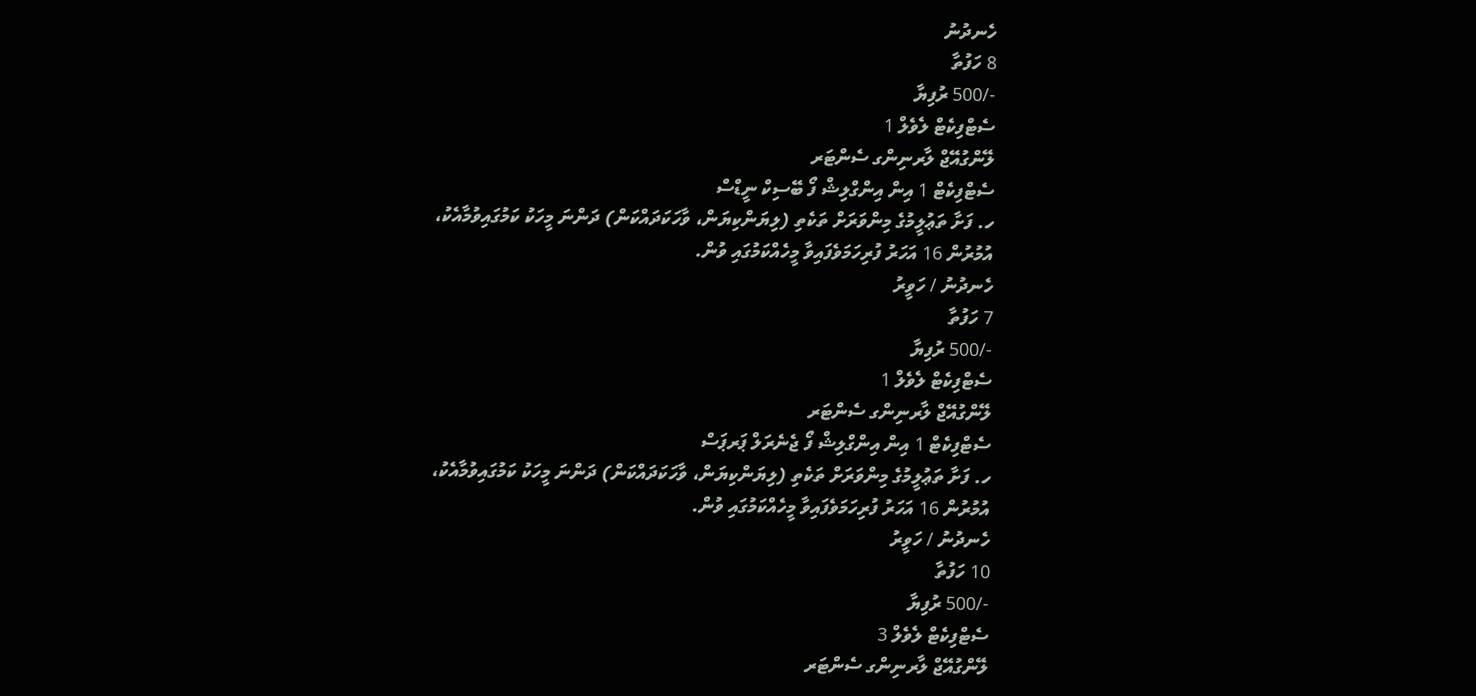ހެނދުނު
8 ހަފުތާ
-/500 ރުފިޔާ
ސެޓްފިކެޓް ލެވެލް 1
ލޭންގުއޭޖް ލާރނިންގ ސެންޓަރ
ސެޓްފިކެޓް 1 އިން އިންގްލިޝް ފޯ ބޭސިކް ނީޑްސް
ހ. ފަށާ ތަޢުލީމުގެ މިންވަރަށް ތަކެތި (ލިޔަންކިޔަން، ވާހަކަދައްކަން) ދަންނަ މީހަކު ކަމުގައިވުމާއެކު،
އުމުރުން 16 އަހަރު ފުރިހަމަވެފައިވާ މީހެއްކަމުގައި ވުން.
ހެނދުނު / ހަވީރު
7 ހަފުތާ
-/500 ރުފިޔާ
ސެޓްފިކެޓް ލެވެލް 1
ލޭންގުއޭޖް ލާރނިންގ ސެންޓަރ
ސެޓްފިކެޓް 1 އިން އިންގްލިޝް ފޯ ޖެނެރަލް ޕަރޕަސް
ހ. ފަށާ ތަޢުލީމުގެ މިންވަރަށް ތަކެތި (ލިޔަންކިޔަން، ވާހަކަދައްކަން) ދަންނަ މީހަކު ކަމުގައިވުމާއެކު،
އުމުރުން 16 އަހަރު ފުރިހަމަވެފައިވާ މީހެއްކަމުގައި ވުން.
ހެނދުނު / ހަވީރު
10 ހަފުތާ
-/500 ރުފިޔާ
ސެޓްފިކެޓް ލެވެލް 3
ލޭންގުއޭޖް ލާރނިންގ ސެންޓަރ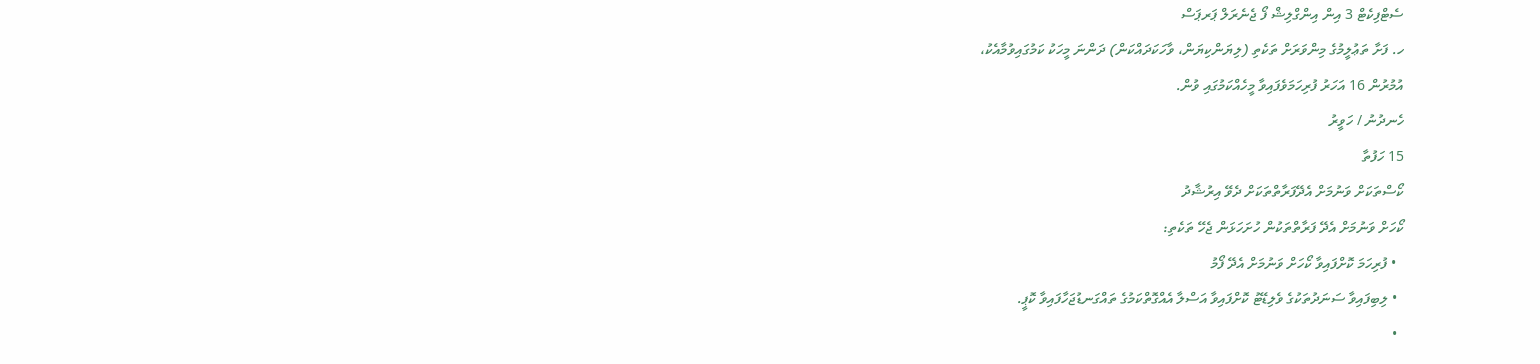ސެޓްފިކެޓް 3 އިން އިންގްލިޝް ފޯ ޖެނެރަލް ޕަރޕަސް
ހ. ފަށާ ތަޢުލީމުގެ މިންވަރަށް ތަކެތި (ލިޔަންކިޔަން، ވާހަކަދައްކަން) ދަންނަ މީހަކު ކަމުގައިވުމާއެކު،
އުމުރުން 16 އަހަރު ފުރިހަމަވެފައިވާ މީހެއްކަމުގައި ވުން.
ހެނދުނު / ހަވީރު
15 ހަފުތާ
ކޯސްތަކަށް ވަނުމަށް އެދޭފަރާތްތަކަށް ދެވޭ އިރުޝާދު
ކޯހަށް ވަނުމަށް އެދޭ ފަރާތްތަކުން ހުށަހަޅަން ޖެހޭ ތަކެތި:
  • ފުރިހަމަ ކޮށްފައިވާ ކޯހަށް ވަނުމަށް އެދޭ ފޯމު
  • ލިބިފައިވާ ސަނަދުތަކުގެ ވެލިޑޭޓު ކޮށްފައިވާ އަސްލާ އެއްގޮތްކަމުގެ ތައްގަނޑުޖަހާފައިވާ ކޮޕީ.
  •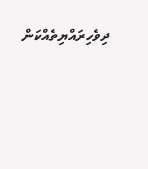ދިވެހިރައްޔިތެއްކަން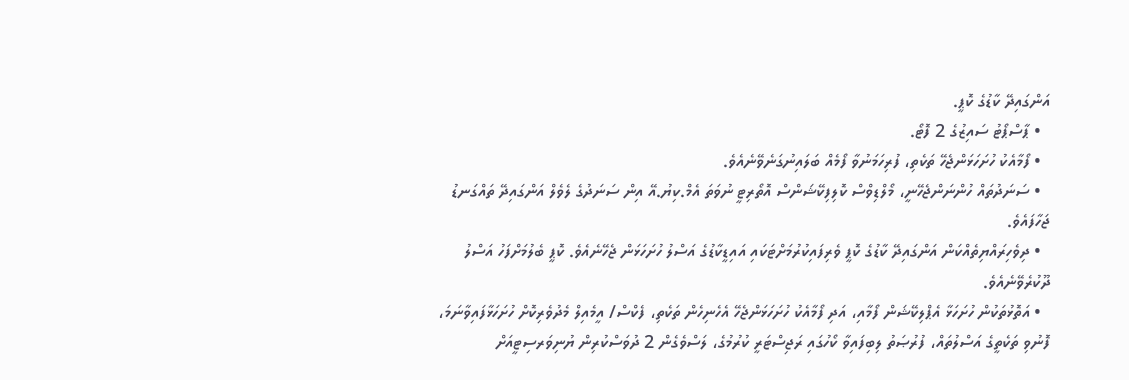އަންގައިދޭ ކާޑުގެ ކޮޕީ.
  • ޕާސްޕޯޓު ސައިޒުގެ 2 ފޮޓޯ.
  • ފޯމާއެކު ހުށަހަޅަންޖެހޭ ތަކެތި، ފުރިހަމަނުވާ ފޯމެއް ބަލައިނުގަނެވޭނެއެވެ.
  • ސަނަދުތައް ހުންނަންޖެހޭނީ، މޯލްޑިވްސް ކޮލިފިކޭޝަންސް އޮތޯރިޓީ ނުވަތަ އެމް.ކިޔު.އޭ އިން ސަނަދުގެ ލެވެލް އަންގައިދޭ ތައްގަނޑު ޖަހާފައެވެ.
  • ދިވެހިރައްޔިތެއްކަން އަންގައިދޭ ކާޑުގެ ކޮޕީ ވެރިފައިކުރުމަށްޓަކައި އައިޑީކާޑުގެ އަސްލު ހުށަހަޅަން ޖެހޭނެއެވެ. ކޮޕީ ބެލުމަށްފަހު އަސްލު ދޫކުރެވޭނެއެވެ.
  • އަތޮޅުތަކުން ހުށަހަޅާ އެޕްލިކޭޝަން ފޯމާއި، އަދި ފޯމާއެކު ހުށަހަޅަންޖެހޭ އެހެނިހެން ތަކެތި، ފެކްސް/ އީމެއިލް މެދުވެރިކޮށް ހުށަހަޅާފައިވާނަމަ، ފޮނުވި ތަކެތީގެ އަސްލުތައް، ފުރުޞަތު ލިބިފައިވާ ކޯހުގައި ރަޖިސްޓަރީ ކުރުމުގެ، ލަސްވެގެން 2 ދުވަސްކުރިން ޔުނިވަރސިޓީއަށް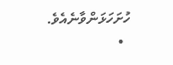ހުށަހަޅަންވާނެއެވެ.
  •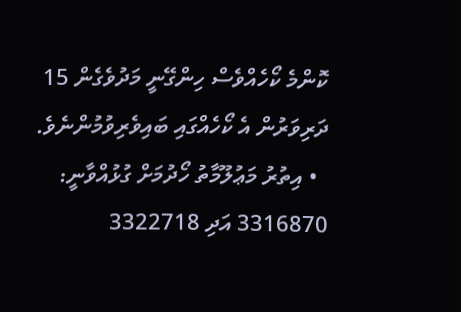ކޮންމެ ކޯހެއްވެސް ހިންގޭނީ މަދުވެގެން 15 ދަރިވަރުން އެ ކޯހެއްގައި ބައިވެރިވުމުންނެވެ.
  • އިތުރު މަޢުލޫމާތު ހޯދުމަށް ގުޅުއްވާނީ:  3316870 އަދި 3322718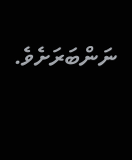ނަންބަރަށެވެ.